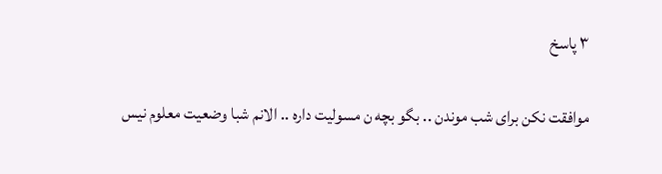۳ پاسخ

موافقت نکن برای شب موندن .. بگو بچه ن مسولیت داره .. الانم شبا وضعیت معلوم نیس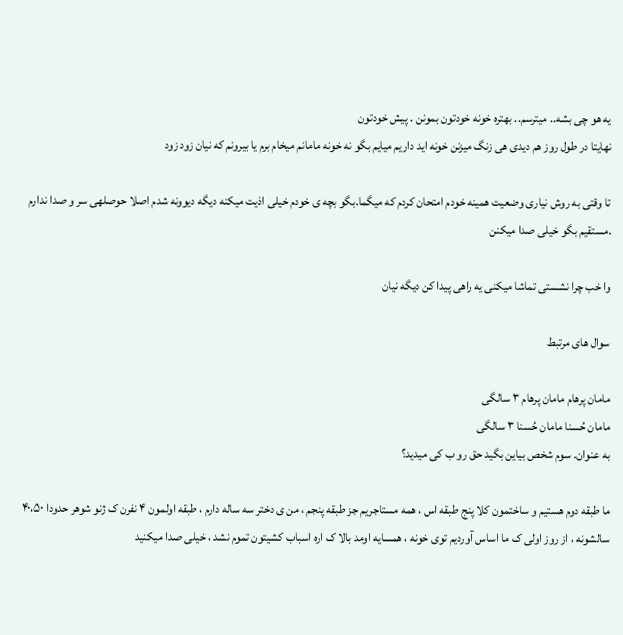یه هو چی بشه.. میترسم.. بهتره خونه خودتون بمونن . پیش خودتون
نهایتا در طول روز هم دیدی هی زنگ میزنن خونه اید داریم میایم بگو نه خونه مامانم میخام برم یا بیرونم که نیان زود زود

تا وقتی به روش نیاری وضعیت همینه خودم امتحان کردم که میگما.بگو بچه ی خودم خیلی اذیت میکنه دیگه دیوونه شدم اصلا حوصلهی سر و صدا ندارم .مستقیم بگو خیلی صدا میکنن

وا خب چرا نشستی تماشا میکنی یه راهی پیدا کن دیگه نیان

سوال های مرتبط

مامان پرهام مامان پرهام ۳ سالگی
مامان حُسنا مامان حُسنا ۳ سالگی
به عنوان. سوم شخص بیاین بگید حق رو ب کی میدید؟

ما طبقه دوم هستیم و ساختمون کلا پنج طبقه اس ، همه مستاجریم جز طبقه پنجم ، من ی دختر سه ساله دارم ، طبقه اولمون ۴ نفرن ک ژنو شوهر حدودا ۴۰،۵۰ سالشونه ، از روز اولی ک ما اساس آوردیم توی خونه ، همسایه اومد بالا ک اره اسباب کشیتون تموم نشد ، خیلی صدا میکنید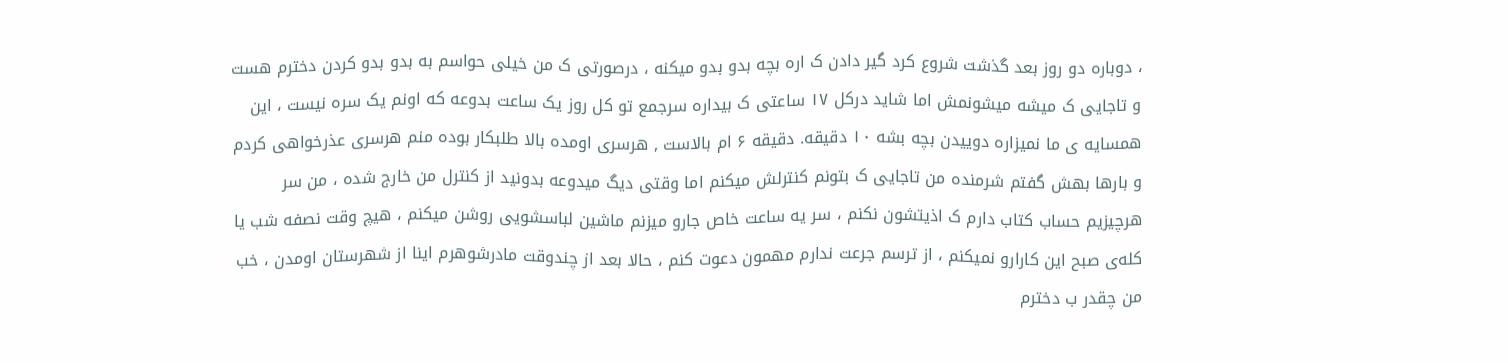، دوباره دو روز بعد گذشت شروع کرد گیر دادن ک اره بچه بدو بدو میکنه ، درصورتی ک من خیلی حواسم به بدو بدو کردن دخترم هست و تاجایی ک میشه میشونمش اما شاید درکل ۱۷ ساعتی ک بیداره سرجمع تو کل روز یک ساعت بدوعه که اونم یک سره نیست ، این همسایه ی ما نمیزاره دوییدن بچه بشه ۱۰ دقیقه. دقیقه ۶ ام بالاست , هرسری اومده بالا طلبکار بوده منم هرسری عذرخواهی کردم و بارها بهش گفتم شرمنده من تاجایی ک بتونم کنترلش میکنم اما وقتی دیگ میدوعه بدونید از کنترل من خارج شده ، من سر هرچیزیم حساب کتاب دارم ک اذیتشون نکنم ، سر یه ساعت خاص جارو میزنم ماشین لباسشویی روشن میکنم ، هیچ وقت نصفه شب یا کله‌ی صبح این کارارو نمیکنم ، از ترسم جرعت ندارم مهمون دعوت کنم ، حالا بعد از چندوقت مادرشوهرم اینا از شهرستان اومدن ، خب من چقدر ب دخترم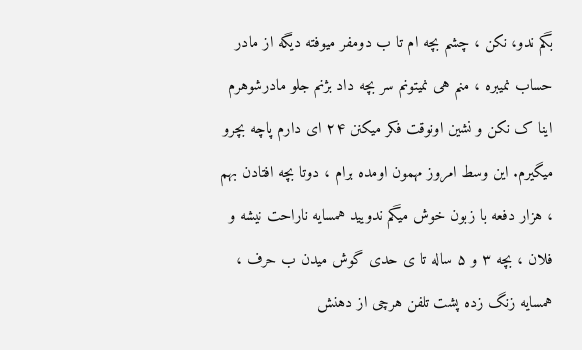بگم ندو، نکن ، چشم بچه ام تا ب دومفر میوفته دیگه از مادر حساب نمیبره ، منم هی نمیتونم سر بچه داد بژنم جلو مادرشوهرم اینا ک نکن و نشین اونوقت فکر میکنن ۲۴ ای دارم پاچه بچرو میگیرم. این وسط امروز مهمون اومده برام ، دوتا بچه افتادن بهم ، هزار دفعه با زبون خوش میگم ندویید همسایه ناراحت نیشه و فلان ، بچه ۳ و ۵ ساله تا ی حدی گوش میدن ب حرف ، همسایه زنگ زده پشت تلفن هرچی از دهنش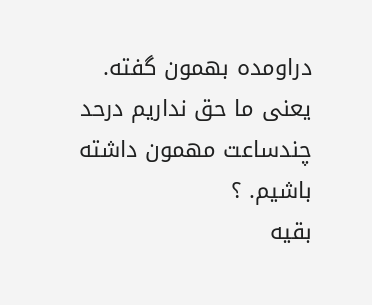دراومده بهمون گفته. یعنی ما حق نداریم درحد چندساعت مهمون داشته باشیم. ؟
بقیه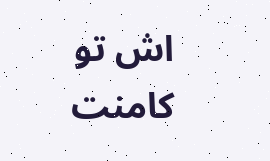اش تو کامنت